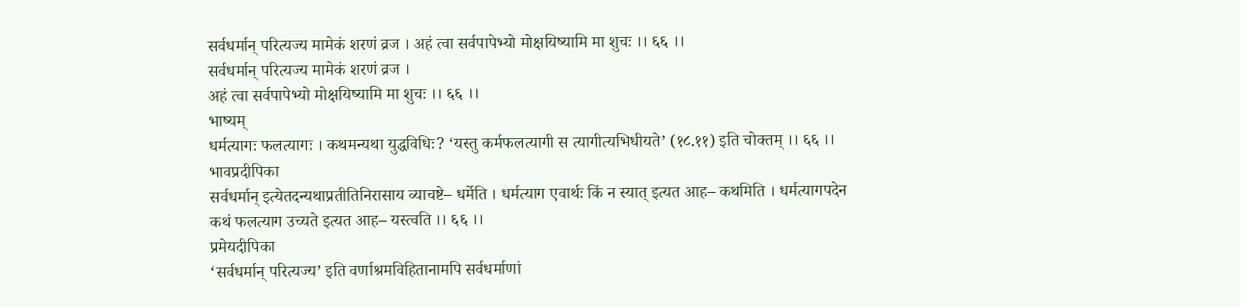सर्वधर्मान् परित्यज्य मामेकं शरणं व्रज । अहं त्वा सर्वपापेभ्यो मोक्षयिष्यामि मा शुचः ।। ६६ ।।
सर्वधर्मान् परित्यज्य मामेकं शरणं व्रज ।
अहं त्वा सर्वपापेभ्यो मोक्षयिष्यामि मा शुचः ।। ६६ ।।
भाष्यम्
धर्मत्यागः फलत्यागः । कथमन्यथा युद्धविधिः? ‘यस्तु कर्मफलत्यागी स त्यागीत्यभिधीयते’ (१८.११) इति चोक्तम् ।। ६६ ।।
भावप्रदीपिका
सर्वधर्मान् इत्येतदन्यथाप्रतीतिनिरासाय व्याचष्टे– धर्मेति । धर्मत्याग एवार्थः किं न स्यात् इत्यत आह– कथमिति । धर्मत्यागपदेन कथं फलत्याग उच्यते इत्यत आह– यस्त्वति ।। ६६ ।।
प्रमेयदीपिका
‘सर्वधर्मान् परित्यज्य’ इति वर्णाश्रमविहितानामपि सर्वधर्माणां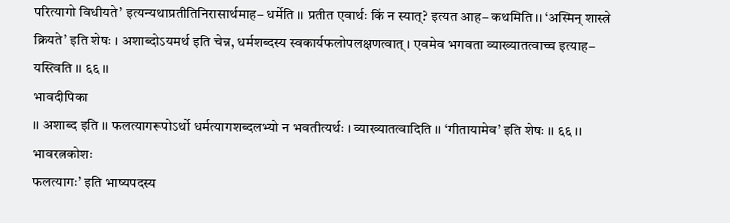परित्यागो विधीयते’ इत्यन्यथाप्रतीतिनिरासार्थमाह– धर्मेति ।। प्रतीत एवार्थः किं न स्यात्? इत्यत आह– कथमिति ।। ‘अस्मिन् शास्त्रे क्रियते’ इति शेषः । अशाब्दोऽयमर्थ इति चेन्न, धर्मशब्दस्य स्वकार्यफलोपलक्षणत्वात् । एवमेव भगवता व्याख्यातत्वाच्च इत्याह– यस्त्विति ।। ६६ ।।
भावदीपिका
।। अशाब्द इति ।। फलत्यागरूपोऽर्थो धर्मत्यागशब्दलभ्यो न भवतीत्यर्थः । व्याख्यातत्वादिति ।। ‘गीतायामेव’ इति शेषः ।। ६६ ।।
भावरत्नकोशः
फलत्यागः’ इति भाष्यपदस्य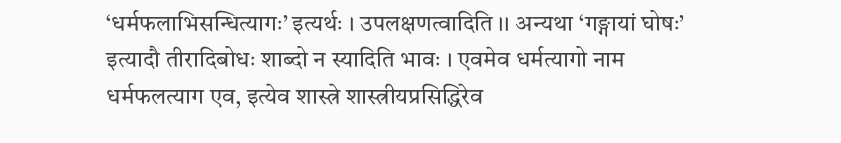‘धर्मफलाभिसन्धित्यागः’ इत्यर्थः । उपलक्षणत्वादिति ।। अन्यथा ‘गङ्गायां घोषः’ इत्यादौ तीरादिबोधः शाब्दो न स्यादिति भावः । एवमेव धर्मत्यागो नाम धर्मफलत्याग एव, इत्येव शास्त्रे शास्त्रीयप्रसिद्धिरेव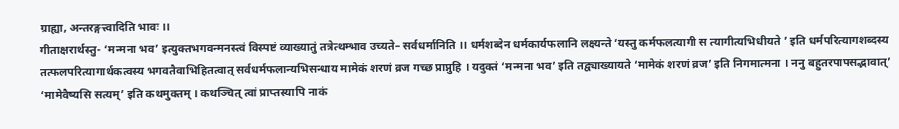ग्राह्या, अन्तरङ्गत्त्वादिति भावः ।।
गीताक्षरार्थस्तु- ‘मन्मना भव’ इत्युक्तभगवन्मनस्त्वं विस्पष्टं व्याख्यातुं तत्रेत्थम्भाव उच्यते– सर्वधर्मानिति ।। धर्मशब्देन धर्मकार्यफलानि लक्ष्यन्ते ‘यस्तु कर्मफलत्यागी स त्यागीत्यभिधीयते ’ इति धर्मपरित्यागशब्दस्य तत्फलपरित्यागार्थकत्वस्य भगवतैवाभिहितत्वात् सर्वधर्मफलान्यभिसन्धाय मामेकं शरणं व्रज गच्छ प्राप्नुहि । यदुक्तं ‘मन्मना भव’ इति तद्व्याख्यायते ‘मामेकं शरणं व्रज’ इति निगमात्मना । ननु बहुतरपापसद्भावात्’ ‘मामेवैष्यसि सत्यम्’ इति कथमुक्तम् । कथञ्चित् त्वां प्राप्तस्यापि नाकं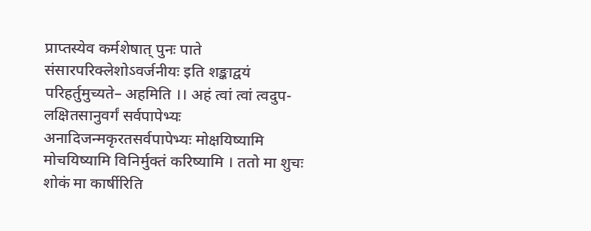प्राप्तस्येव कर्मशेषात् पुनः पाते संसारपरिक्लेशोऽवर्जनीयः इति शङ्काद्वयं परिहर्तुमुच्यते– अहमिति ।। अहं त्वां त्वां त्वदुप-लक्षितसानुवर्गं सर्वपापेभ्यः अनादिजन्मकृरतसर्वपापेभ्यः मोक्षयिष्यामि मोचयिष्यामि विनिर्मुक्तं करिष्यामि । ततो मा शुचः शोकं मा कार्षीरिति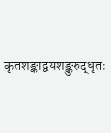कृतशङ्काद्वयशङ्कुरुद्धृतः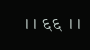।। ६६ ।।